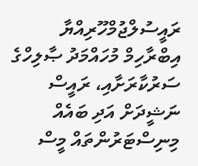ރައީސުލްޖުމްހޫރިއްޔާ އިބްރާހިމް މުހައްމަދު ޞާލިހްގެ ސަރުކާރަށާއި، ރައީސް ނަޝީދަށް އަދި ބައެއް މިނިސްޓަރުންތައް މީސް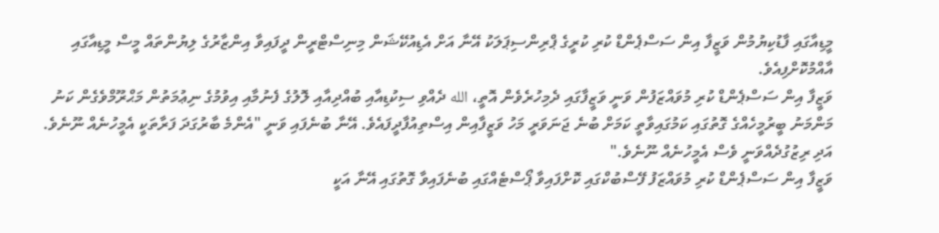މީޑިއާގައި ފާޑުކިޔުމުން ވަޒީފާ އިން ސަސްޕެންޑް ކުރި ކުރީގެ ޕްރިންސިޕަލަކު އޭނާ އަށް އެޑިއުކޭޝަން މިނިސްޓްރީން ދީފައިވާ އިންޒާރުގެ ލިޔުންތައް މީސް މީޑިއާގައި އާއްމުކޮށްފިއެވެ.
ވަޒީފާ އިން ސަސްޕެންޑް ކުރި މުވައްޒަފުން ވަނީ ވަޒީފާގައި ދެމިހުރެވެން އޮތީ، الله ދެއްވި ސިކުޑިއާއި ބުއްދިއާއި ލޮލުގެ ފެނުމާއި އިވުމުގެ ނިޢުމަތުން މަޙްރޫމްވެގެން ކަނު މަންމަނު ބީރުމީހެއްގެ ގޮތުގައި ކަމުގައިވާތީ ކަމަށް ބުނެ ޖަނަވަރީ މަހު ވަޒީފާއިން އިސްތިއުފާދީފައެވެ. އޭނާ ބުނެފައި ވަނީ "އެންމެ ބާރުގަދަ ފަރާތަކީ އެމީހުނެއް ނޫނެވެ. އަދި ރިޒުގުދެއްވަނީ ވެސް އެމީހުނެއް ނޫނެވެ."
ވަޒީފާ އިން ސަސްޕެންޑް ކުރި މުވައްޒަފު ފޭސްބުކްގައި ކޮށްފައިވާ ޕޯސްޓެއްގައި ބުނެފައިވާ ގޮތުގައި އޭނާ އަކީ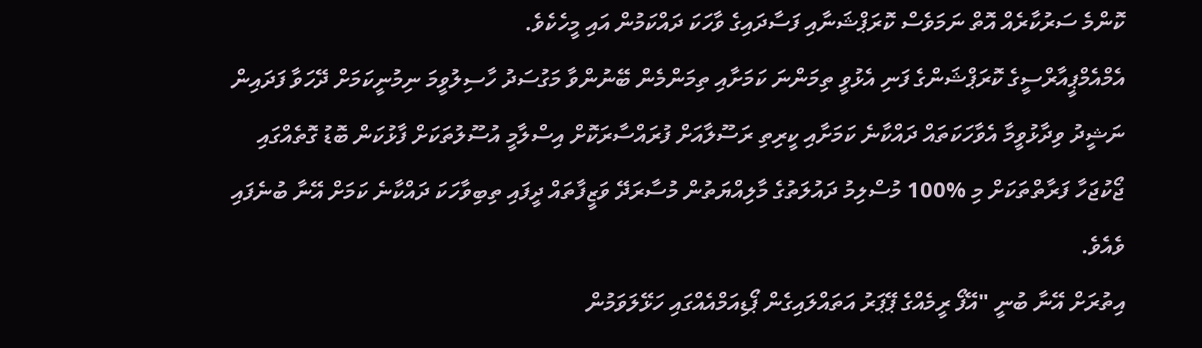ކޮންމެ ސަރުކާރެއް އޮތް ނަމަވެސް ކޮރަޕްޝަނާއި ފަސާދައިގެ ވާހަކަ ދައްކަމުން އައި މީހެކެވެ.
އެމްއެމްޕީއާރްސީގެ ކޮރަޕްޝަންގެ ފަނި އެޅުވީ ތިމަންނަ ކަމަށާއި ތިމަންމެން ބޭނުންވާ މަގުސަދު ހާސިލުވީމަ ނިމުނީކަމަށް ދޭހަވާ ފަދައިން ނަޝީދު ވިދާޅުވީމާ އެވާހަކަތައް ދައްކާނެ ކަމަށާއި ކީރިތި ރަސޫލާއަށް ފުރައްސާރަކޮށް އިސްލާމީ އުސޫލުތަކަށް ފާޅުކަން ބޮޑު ގޮތެއްގައި ޖޯކުޖަހާ ފަރާތްތަކަށް މި %100 މުސްލިމު ދައުލަތުގެ މާލިއްޔަތުން މުސާރަދޭ ވަޒީފާތައް ދީފައި ތިބިވާހަކަ ދައްކާނެ ކަމަށް އޭނާ ބުނެފައި ވެއެވެ.
އިތުރަށް އޭނާ ބުނީ "އޭފޯ ރީމެއްގެ ޕޭޕަރު އަތައްލައިގެން ޕޯޑިއަމްއެއްގައި ހަޅޭލަވަމުން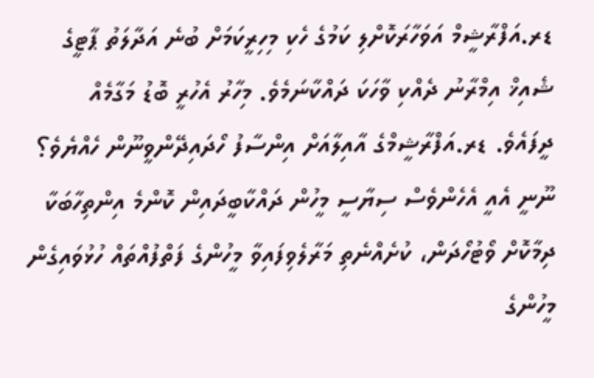ޑރ.އަފްރާޝީމް އަވަހާރަކޮށްލި ކަމުގެ ހެކި މިހިރީކަމަށް ބުނެ އަދާލަތު ޕާޓީގެ ޝެއިޚް އިމްރާނު ދެއްކި ވާހަކަ ދައްކާނަމެވެ. މިހާރު އެހުރީ ބޮޑު މަގާމެއް ދީފައެވެ. ޑރ.އަފްރާޝީމްގެ އާއިލާއަށް އިންސާފު ހޯދައިދޭންވީނޫން ހެއްޔެވެ؟ ނޫނީ އެއީ އެހެންވެސް ސިޔާސީ މީހުން ދައްކާބީދައިން ކޮންމެ އިންތިހާބަކާ ދިމާކޮށް ވޯޓުހޯދަން، ކުށެއްނެތި މަރާލެވިފައިވާ މީހުންގެ ފަތްފުއްތައް ހުޅުވައިގެން މީހުންގެ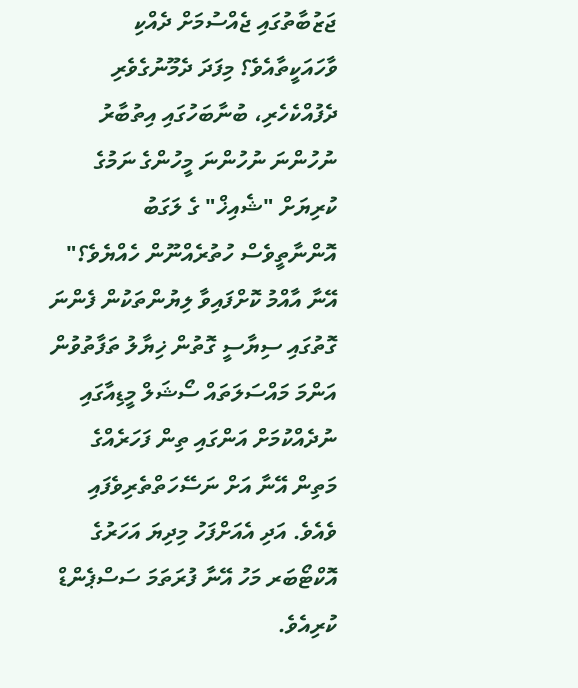ޖަޒުބާތުގައި ޖެއްސުމަށް ދެއްކި ވާހައަކީތާއެވެ؟ މިފަދަ ދެމޫނުގެވެރި ދެފުއްކެހެރި، ބުނާބަހުގައި އިތުބާރު ނުހުންނަ ނުހުންނަ މީހުންގެ ނަމުގެ ކުރިޔަށް "ޝެއިޚް" ގެ ލަގަބު އޮންނާތީވެސް ހުތުރެއްނޫން ހެއްޔެވެ؟"
އޭނާ އާއްމު ކޮށްފައިވާ ލިޔުންތަކުން ފެންނަ ގޮތުގައި ސިޔާސީ ގޮތުން ޚިޔާލު ތަފާތުވުން އަންމަ މައްސަލަތައް ސޯޝަލް މީޑިއާގައި ނުދެއްކުމަށް އަންގައި ތިން ފަހަރެއްގެ މަތިން އޭނާ އަށް ނަސޭހަތްތެރިވެފައި ވެއެވެ. އަދި އެއަށްފަހު މިދިޔަ އަހަރުގެ އޮކްޓޯބަރ މަހު އޭނާ ފުރަތަމަ ސަސްޕެންޑް ކުރިއެވެ.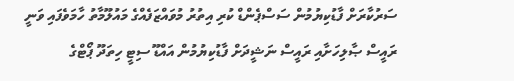ސަރުކާރަށް ފާޑުކިޔުމުން ސަސްޕެންޑް ކުރި އިތުރު މުވައްޒަފެއްގެ މައުލޫމާތު ހާމަވެފައި ވަނީ ރައީސް ޞާލިހަށާއި ރައީސް ނަޝީދަށް ފާޑުކިޔުމުން އައްޑޫ ސިޓީ ހިތަދޫ ޕޯޓްގެ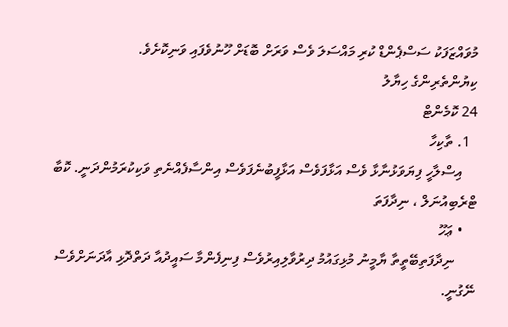މުވައްޒަފަކު ސަސްޕެންޑް ކުރި މައްސަލަ ވެސް ވަރަށް ބޮޑަށް ހޫނުވެފައި ވަނިކޮށެވެ.
ކިޔުންތެރިންގެ ހިޔާލު
24 ކޮމެންޓް
  1. ތާކިހާ
    އިސްލާހީ ފިޔަވަޅުނާޅާ ވެސް އަޅާފަވެސް އަޅާފީބުނެފަވެސް އިންސާފެއްނެތި ވަކިކުރަމުންދަނީ. ކޮބާ ޓްރެބިއުނަލް ، ނިދާފަތަ
    • ޢަހޫ
      ނިދާފަތިބޭތީތާ ޔާމީނު މުޅިގައުމު ދިރުވާލިއިރުވެސް ފިނިފެންމާ ސައީދުއާ ދަތްދޮޅި އާދަނަށްވެސް ނޭގުނީ.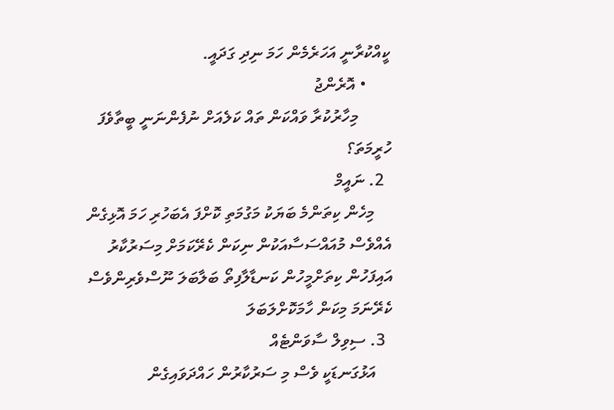ކީއްކުރާނީ އަހަރެމެން ހަމަ ނިދި ގަދައީ.
      • އޮރެންޖު
        މިހާރުކުރާ ވައްކަން ތައް ކަލެއަށް ނުފެންނަނީ ބީތާވެފަ ހުރީމަތަ؟
  2. ނައީމް
    މިހެން ކިތަންމެ ބަޔަކު މަގުމަތި ކޮށްފަ އެބަހުރި ހަމަ އޮޅިގެން އެއްވެސް މުއައްސަސާއަކުން ނިކަން ކެރޭކަމަށް މިސަރުކާރު އައިފަހުން ކިތަށްމީހުން ކަނޑާލާފިތޯ ބަލާބަލަ ނޫސްވެރިންވެސް ކެރޭނަމަ މިކަން ހާމަކޮށްލަބަލަ
  3. ސިވިލް ސާވަންޓެއް
    އަޅުގަނޑަކީ ވެސް މި ސަރުކާރުން ހައްދަވައިގެން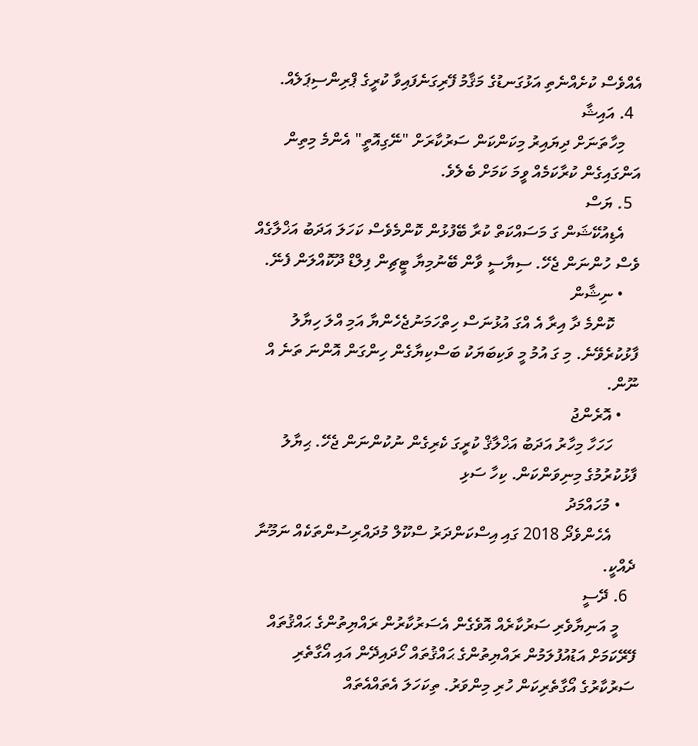އެއްވެސް ކުށެއްނެތި އަޅުގަނޑުގެ މަޤާމު ފޭރިގަނެފައިވާ ކުރީގެ ޕްރިންސިޕަލެއް.
  4. އައިޝާ
    މިހާތަނަށް ދިޔައިރު މިކަންކަން ސަރުކާރަށް "ނޭގިއޮތީ" އެންމެ މިތިން އަންގައިގެން ކުރާކަމެއް ވީމަ ކަމަށް ބެލެވެ.
  5. ޔަސް
    އެޑިއުކޭޝަން ގަ މަސައްކަތް ކުރާ ބޭފުޅުން ކޮންމެވެސް ކަހަލަ އަދަބު އަޚްލާގެއް ވެސް ހުންނަން ޖެހޭ. ސިޔާސީ ވާން ބޭނުމިޔާ ޓީޗިން ފިލްޑް ދޫކޮއްލަން ފެނޭ.
    • ނިޝާން
      ކޮންމެ ދާ އިރާ އެ އްގަ އުޅުނަސް ހިތްހަމަނުޖެހެންޔާ އަމި އްލަ ހިޔާލު ފާޅުކުރެވޭނެ. މި ގަ އުމު މީ ވަކިބަޔަކު ބަސްކިޔާގެން ހިންގަން އޮންނަ ތަނެ އް ނޫން.
    • އޮރެންޖު
      ހަހަހާ މިހާރު އަދަބު އަޚްލާޤް ކުރީގަ ކެރިގެން ނުކުންނަން ޖެހޭ. ޙިޔާލު ފާޅުކުރުމުގެ މިނިވަންކަން. ކިހާ ސަޅި
    • މުހައްމަދު
      އެހެންވެދޯ 2018 ގައި އިސްކަންދަރު ސްކޫލް މުދައްރިސުންތަކެއް ނަމޫނާ ދެއްކީ.
  6. ދޭސީ
    މީ އަނިޔާވެރި ސަރުކާރެއް އޮވެގެން އެސަރުކާރުން ރައްޔިތުންގެ ޙައްޤުތައް ފޭރޭކަމަށް އަޑުއުފުލަމުން ރައްޔިތުންގެ ޙައްޤުތައް ހޯދައިދޭން އައި އޯގާތެރި ސަރުކާރުގެ އޯގާތެރިކަން ހުރި މިންވަރު. ތިކަހަލަ އެތައްއެތައް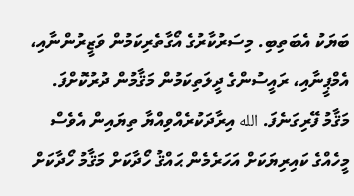ބަޔަކު އެބަތިބި. މިސަރުކާރުގެ އޯގާތެރިކަމުން ވަޒީރުންނާއި، އެމްޕީނާއި، ރައީސުންގެ ދީލަތިކަމުން މަޤާމުން ދުރުކޮށްފަ. މަޤާމު ފޭރިގަނެފަ. الله އިރާދަކުރެއްވިއްޔާ ތިޔައިން އެވެސް މީހެއްގެ ކައިރިޔަކަށް އަހަރެމެން ޙައްޤު ހޯދާކަށް މަޤާމު ހޯދާކަށް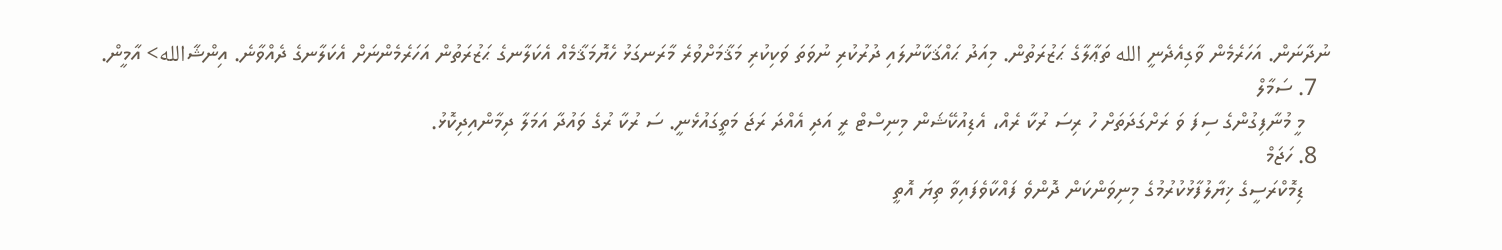ނުދާނަން. އަހަރެމެން ވާގިއެދެނީ الله ތަޢާލާގެ ޙަޒުރަތުން. މިއަދު ޙައްޤަކާނުލައި ދުރުކުރި ނުވަތަ ވަކިކުރި މަޤާމަށްވުރެ މާރަނގަޅު ހެޔޮމަޤާމެއް އެކަލާނގެ ޙަޒުރަތުން އަހަރެމެންނަށް އެކަލާނގެ ދެއްވާނެ. އިންޝާالله> އާމީން.
  7. ސަމާލް
    މީ މުނާފިގުންގެ ސިފަ ވަ ރަށްގަދަތަށް ހު ރިސަ ރުކާ ރެއް، އެޑިއުކޭޝަން މިނިސްޓް ރީ އަދި އެއްދަ ރަޖަ މަތީގައުޅެނީ. ސަ ރުކާ ރުގެ ވައުދާ އަމަލާ ދިމާންއިދިކޮޅު.
  8. ހަޖަމް
    ޑިމޮކްރަސީގެ ޚިޔާލުފާޅުކުރުމުގެ މިނިވަންކަން ދޮންވެ ފައްކާވެފައިވާ ތިޔަ އޮތީ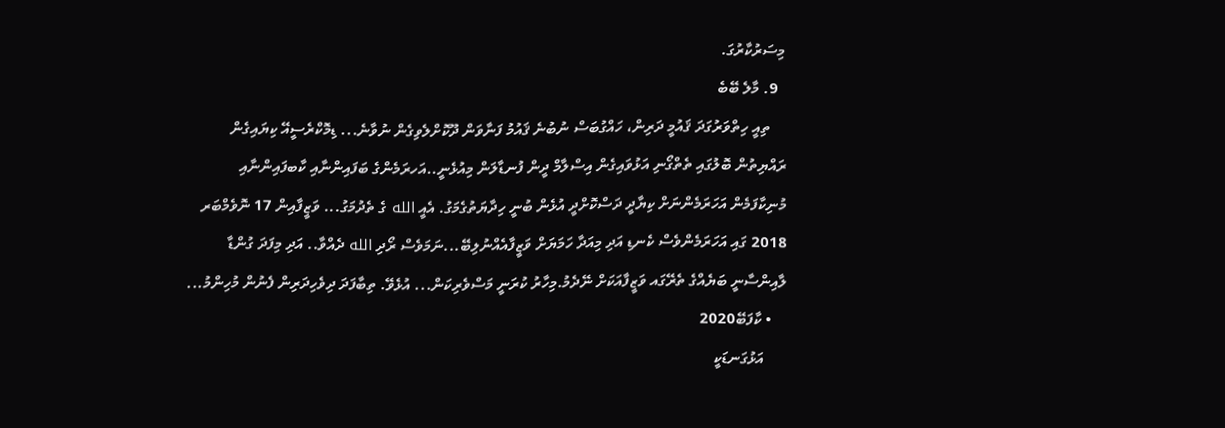މިސަރުކާރުގަ.
  9. މާލެ ބޭބެ
    ތިއީ ހިތްވަރުގަދަ ޤައުމީ ދަރިން، ހައްގުބަސް ނުބުނެ ޤައުމު ފަނާވަން ދޫކޮށްލެވިގެން ނުވާނެ... ޑިމޮކްރެސީއޭ ކިޔައިގެން ރައްޔިތުން ބޮލުގައި ތެތްގޯނި އަޅުވައިގެން އިސްލާމް ދީން ފުނޑާލަން މިއުޅެނީ..އަހރަމެންގެ ބަފައިންނާއި ކާބފައިންނާއި މުނިކާފަމެން އަހަރަމެންނަށް ކިޔާދީ ދަސްކޮށްދީ އުޅެން ބުނީ ހިދާޔަތުގެމަގު. އެއީ الله ގެ ތެދުމަގު... ވަޒީފާއިން 17 ނޮވެމްބަރ 2018 ގައި އަހަރަމެންވެސް ކެނޑި އަދި މިއަދާ ހަމަޔަށް ވަޒީފާއެއްނުލިބޭ...ނަމަވެސް ރޯދި الله ދެއްވާ.. އަދި މިފަދަ ގުންޑާ ލާއިންސާނީ ބަޔެއްގެ ތެރޭގައ ވަޒީފާއަކަށް ނޭދެމު.މިހާރު ކުރަނީ މަސްވެރިކަން... އުޅެވޭ. ތިބާފަދަ ދިވެހިދަރިން ފެނުން މުހިންމު...
    • ކާފަބޭ2020
      އަޅުގަނޑަކީ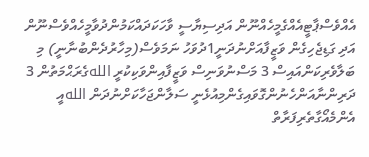އެއްވެސްޕާޓީއެއްގެމީހެއްނޫން އަދިސިޔާސީ ވާހަކަދައްކަމުންދުވާމީހެއްވެސްނޫން އަދި ގަޑިޖެހިގެން ވަޒީފާއަށްނުދަނީ1ދުވަހު ނަމަވެސް(މިހާރުދެންބުނާނީ) މި ބަލާވެރިކަންއައިސް 3 މަސްނުވަނިސް ވަޒީފާއިންވަކިކުރީ اللهގެރަޙްމަތުން 3 ދަރިންނާއަންހެނުންގޮވައިގެންމިއުޅެނީ ސަލާންޖަހާކަށްނުދަން اللهއީ އެންމެއޯގާތެރިފަރާތް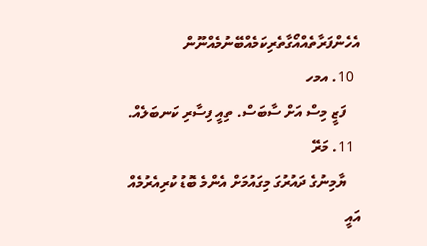އެހެންފަރާތެއްއޯގާތެރިކަމެއްބޭނުމެއްނޫން
  10. އމހ
    ފަޒީ މިސް އަށް ސާބަސް. ތިއީ ފިސާރި ކަނބަލެއް.
  11. މަރޭ
    ޔާމިނުގެ ދައުރުގަ މިގައުމަށް އެންމެ ބޮޑު ކުރިއެރުމެއް އައީ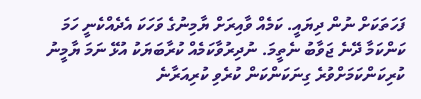ފަހަތަކަށް ނުން ދިޔައީ. ކަމެއް ވާއިރަށް ޔާމިނުގެ ވަހަކަ އެދެއްކެނީ ހަމަ ކަންކަމާ ދޭނެ ޖަވާބު ނެތީމަ. ނުދިރުވާކަމެއް ކުރާބަޔަކު އުޅޭ ނަމަ ޔާމީނު ކުރިކަންކަމަށްވުރެ ގިނަކަންކަން ކުރެވި ކުރިއަރާނެ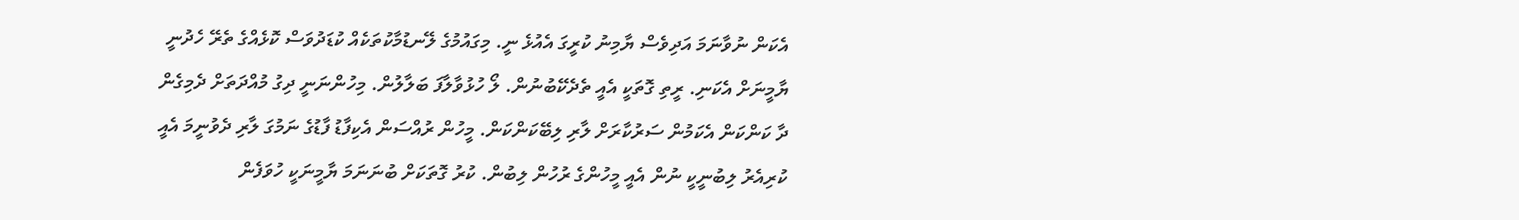އެކަން ނުވާނަމަ އަދިވެސް ޔާމިނު ކުރީގަ އެއުޅެ ނީ. މިގައުމުގެ ލޭނޑުމާކުތަކެއް ކުޑަދުވަސް ކޮޅެއްގެ ތެރޭ ހެދުނީ ޔާމީނަށް އެކަނި. ރީތި ގޮތަކީ އެއީ ތެދެކޭބުނުން. ލޯ ހުޅުވާލާފަ ބަލާލުން. މިހުންނަނީ ދިގު މުއްދަތަށް ދެމިގެން ދާ ކަންކަން އެކަމުން ސަރުކާރަށް ލާރި ލިބޭކަންކަން. މީހުން ރުއްސަން އެކިފާޑު ފާޑުގެ ނަމުގަ ލާރި ދެވުނީމަ އެއީ ކުރިއެރު ލިބުނީކީ ނުން އެއީ މީހުންގެ ރުހުން ލިބުން. ކުރު ގޮތަކަށް ބުނަނަމަ ޔާމީނަކީ ހުވަފެން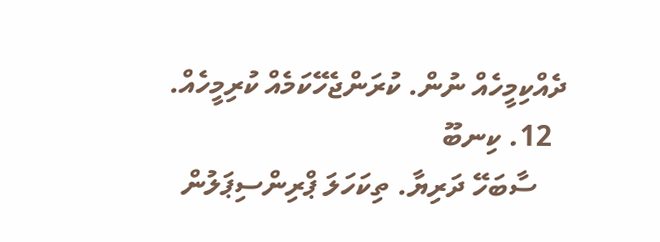ދެއްކިމީހެއް ނުން. ކުރަންޖެހޭކަމެއް ކުރިމީހެއް.
  12. ކިނބޫ
    ސާބަހޭ ދަރިޔާ. ތިކަހަލަ ޕްރިންސިޕަލުން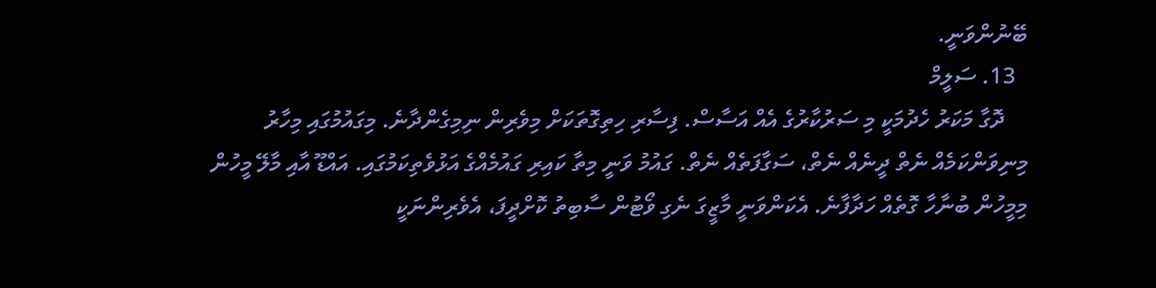ބޭނުންވަނީ.
  13. ސަލީމް
    ދޮގާ މަކަރު ހެދުމަކީ މި ސަރުކާރުގެ އެއް އަސާސް. ފިސާރި ހިތިގޮތަކަށް މިވެރިން ނިމިގެންދާނެ. މިގައުމުގައި މިހާރު މިނިވަންކަމެއް ނެތް ދީނެއް ނެތް، ސަގާފަތެއް ނެތް. ގައުމު ވަނީ މިތާ ކައިރި ގައުމެއްގެ އަޅުވެތިކަމުގައި. އައްޑޫ އާއި މާލޭ މީހުން މިމީހުން ބުނާހާ ގޮތެއް ހަދާފާނެ. އެކަންވަނީ މާޒީގަ ނެގި ވޯޓުން ސާބިތު ކޮށްދީފަ، އެވެރިންނަކީ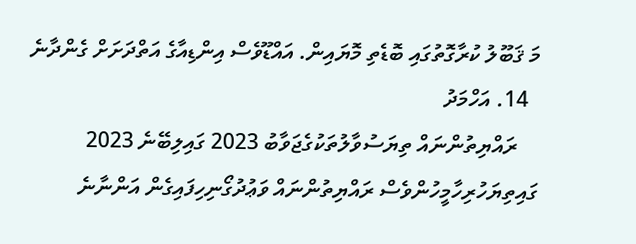މަ ޤަބޫލު ކުރާގޮތުގައި ބޮޑެތި މޮޔައިން. އައްޑޫވެސް އިންޑިއާގެ އަތްދަށަށް ގެންދާނެ
  14. އަހްމަދު
    ރައްޔިތުންނައް ތިޔަސުވާލުތަކުގެޖަވާބު 2023 ގައިލިބޭނެ 2023 ގައިތިޔަހުރިހާމީހުންވެސް ރައްޔިތުންނައް ވަޢުދުގޯނިހިފައިގެން އަންނާނެ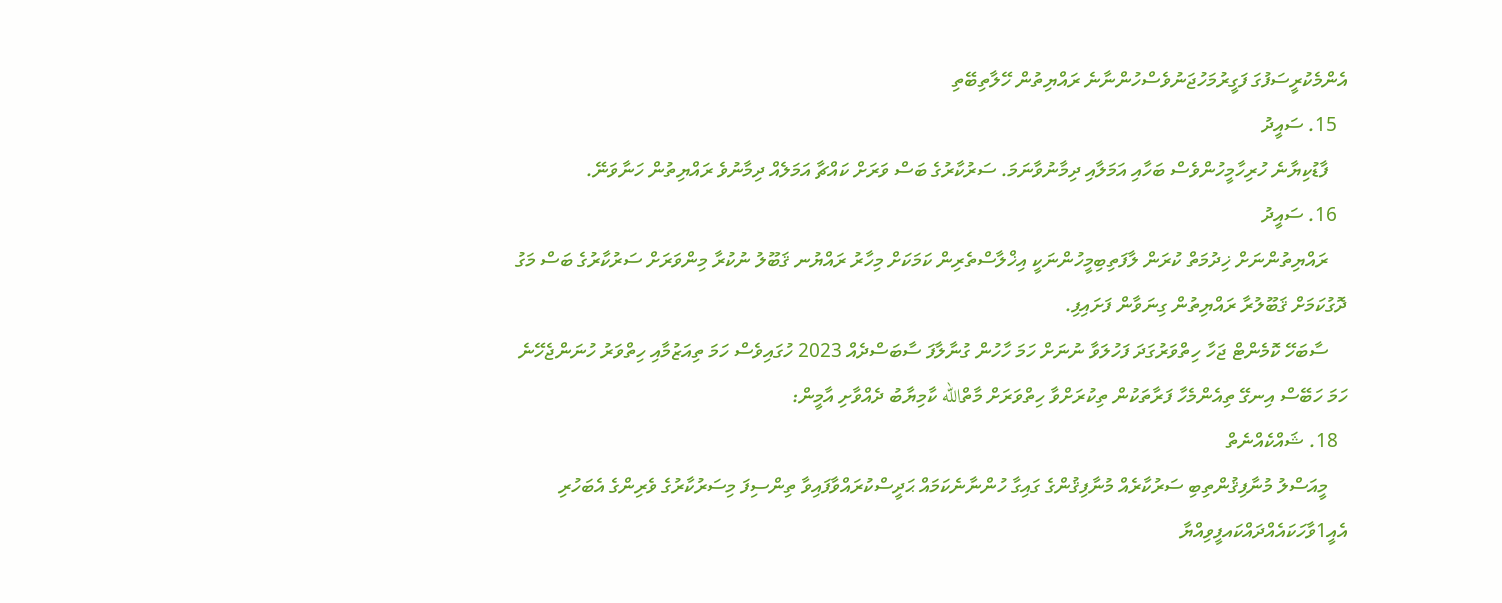އެންމެކުރީސަފުގަ ފަގީރުމަހުޖަނުވެސްހުންނާނެ ރައްޔިތުން ހޭލާތިބޭތި
  15. ސައީދު
    ފާޑުކިޔާނެ ހުރިހާމީހުންވެސް ބަހާއި އަމަލާއި ދިމާނުވާނަމަ. ސަރުކާރުގެ ބަސް ވަރަށް ކައްޗާ އަމަލެއް ދިމާނުވެ ރައްޔިތުން ހަނާވަނޭ.
  16. ސައީދު
    ރައްޔިތުންނަށް ޚިދުމަތް ކުރަން ލާފަތިބިމީހުންނަކީ އިޚްލާސްތެރިން ކަމަކަށް މިހާރު ރައްޔުނ ޤަބޫލު ނުކުރާ މިންވަރަށް ސަރުކާރުގެ ބަސް މަގު ދޮގުކަމަށް ޤަބޫލުރާ ރައްޔިތުން ގިނަވާން ފަށައިފި.
    ސާބަހޭ ކޮމެންޓް ޖަހާ ހިތްވަރުގަދަ ފަހުލަވާ ނުނަށް ހަމަ ހާހުން ގުނާލާފަ ސާބަސްދެއް 2023 ހުގައިވެސް ހަމަ ތިއަޒުމާއި ހިތްވަރު ހުނަންޖެހޭނެ ހަމަ ހަބޭސް އިނގޭ ތިއެންމެހާ ފަރާތަކުން ތިކުރަށްވާ ހިތްވަރަށް މާތްالله ކާމިޔާބު ދެއްވާށި އާމީން:
  18. ޝައްކެއްނެތް
    މީއަސްލު މުނާފިޤުންތިބި ސަރުކާރެއް މުނާފިޤުންގެ ގައިގާ ހުންނާނެކަމައް ޙަދީސްކުރައްވާފައިވާ ތިންސިފަ މިސަރުކާރުގެ ވެރިންގެ އެބަހުރި އެއީ1ވާހަކައެއްދައްކައފީވިއްޔާ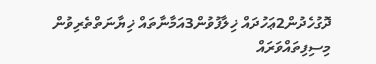ދޮގުހެދުން2ޢަހުދައް ޚިލާފުވުން3އަމާނާތައް ޚިޔާނަތްތެރިވުން މިސިފިތައްވަރައް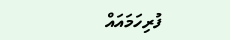ފުރިހަމައައް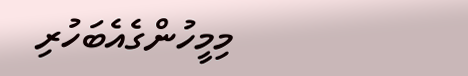މިމީހުންގެއެބަހުރި